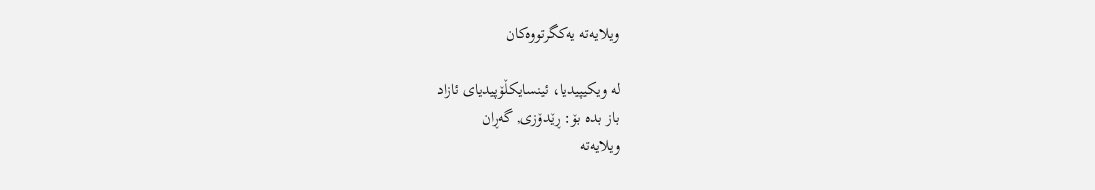ویلایەتە یەکگرتووەکان

لە ویکیپیدیا، ئینسایکڵۆپیدیای ئازاد
باز بدە بۆ: ڕێدۆزی, گەڕان
ویلایەتە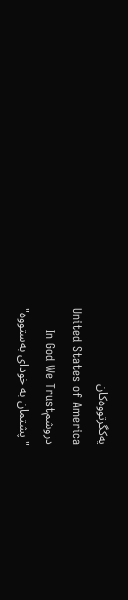یه‌کگرتووه‌کان
United States of America
دروشمIn God We Trust
"پشتمان بە خودای بەستووە"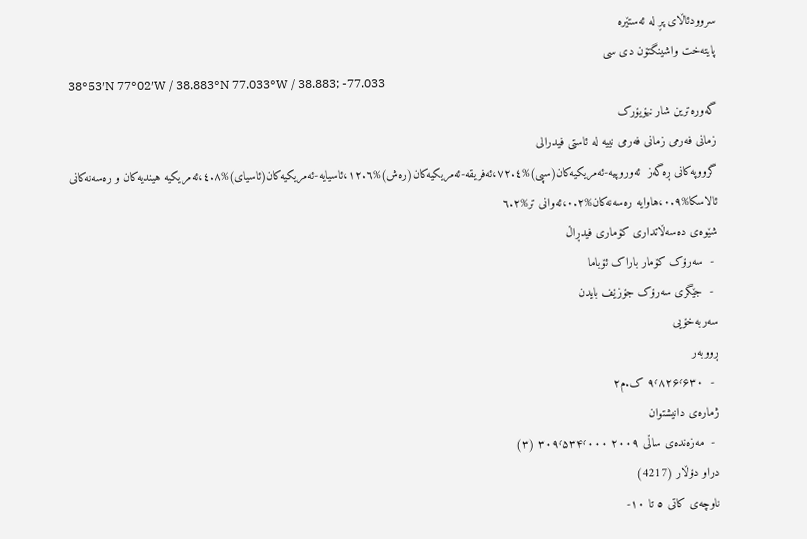سروودئاڵای پڕ لە ئەستێرە
پایتەخت واشینگتۆن دی سی
38°53′N 77°02′W / 38.883°N 77.033°W / 38.883; -77.033
گەورەترین شار نیۆیۆرک
زمانی فەرمی زمانی فەرمی نییە لە ئاستی فیدرالی
گرووپەکانی ڕەگەز  ئەوروپیە-ئەمریکیەکان(سپی)%٧٢.٤،ئەفریقە-ئەمریکیەکان(رەش)%١٢.٦،ئاسیایە-ئەمریکیەکان(ئاسیای)%٤.٨،ئەمریکیە هیندیەکان و رەسەنەکانی ئالاسکا%٠.٩،هاوایە رەسەنەکان%٠.٢،ئەوانی تر%٦.٢
شێوەی دەسەڵاتداری کۆماری فیدڕاڵ
 -  سەرۆک کۆمار باراک ئۆباما
 -  جێگری سەرۆک جۆزێف بایدن
سەربەخۆیی
ڕووبەر
 -  ۹٬۸۲۶٬۶۳۰ ک‌.م٢
ژمارەی دانیشتوان
 -  مەزەندەی ساڵی ۲۰۰۹ ۳۰۹٬۵۳۴٬۰۰۰ (٣)
دراو دۆڵار (4217)
ناوچەی کاتی ٥ تا ١٠-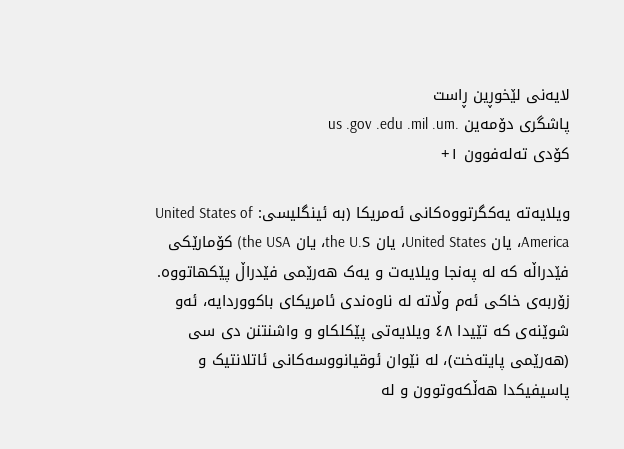لایەنی لێخوڕین ڕاست
پاشگری دۆمەین .us .gov .edu .mil .um
کۆدی تەلەفوون ١+

ویلایەتە یه‌کگرتووه‌کانی ئەمریکا (بە ئینگلیسی: United States of America، یان United States، یان the U.S، یان the USA) کۆمارێکی فێدراڵە کە لە پەنجا ویلایەت و یەک ھەرێمی فێدراڵ پێکھاتووە. زۆربەی خاکی ئەم وڵاتە لە ناوەندی ئامریکای باکووردایە، ئەو شوێنەی کە تێیدا ٤٨ ویلایەتی پێکلکاو و واشنتنن دی سی (ھەرێمی پایتەخت)، لە نێوان ئوقیانووسەکانی ئاتلانتیک و پاسیفیکدا ھەڵکەوتوون و لە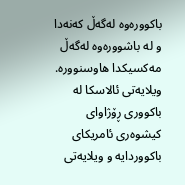باکوورەوە لەگەڵ کەنەدا و لە باشوورەوە لەگەڵ مەکسیکدا ھاوسنوورە. ویلایەتی ئالاسکا لە باکووری ڕۆژاوای کیشوەری ئامریکای باکووردایە و ویلایەتی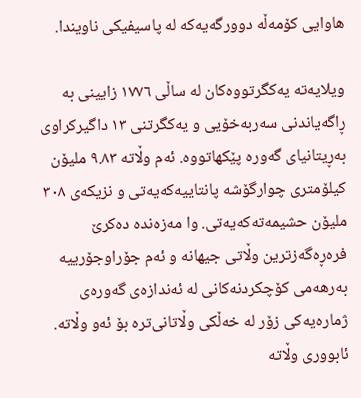ھاوایی کۆمەڵە دوورگەیەکە لە پاسیفیکی ناویندا.

ویلایەتە یەکگرتووەکان لە ساڵی ١٧٧٦ زایینی بە ڕاگەیاندنی سەربەخۆیی و یەکگرتنی ١٣ داگیرکراوی بەڕیتانیای گەورە پێکھاتووە. ئەم وڵاتە ٩.٨٣ ملیۆن کیلۆمتری چوارگۆشە پانتاییەکەیەتی و نزیکەی ٣٠٨ ملیۆن حشیمەتەکەیەتی. وا مەزەندە دەکرێ فرەڕەگەزترین وڵاتی جیھانە و ئەم جۆراوجۆرییە بەرھەمی کۆچکردنەکانی لە ئەندازەی گەورەی ژمارەیەکی زۆر لە خەڵکی وڵاتانی‌ترە بۆ ئەو وڵاتە. ئابووری وڵاتە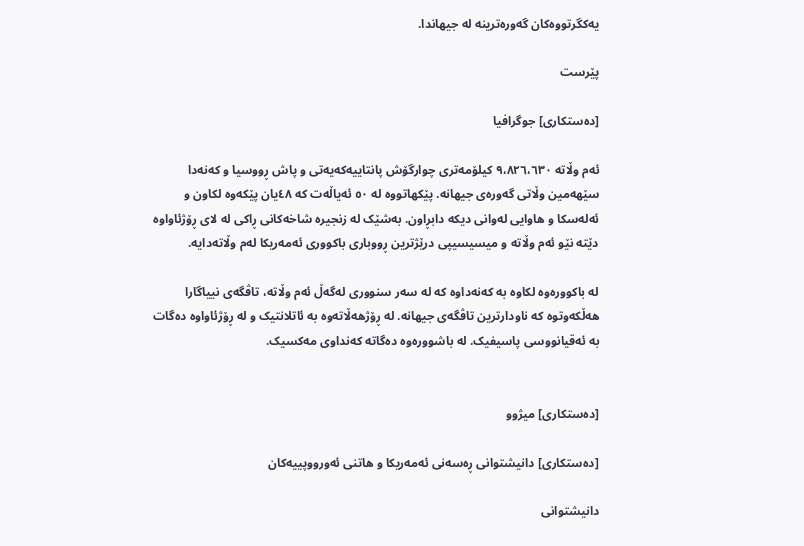یەکگرتووەکان گەورەترینە لە جیھاندا.

پێرست

[دەستکاری] جوگرافیا

ئەم وڵاتە ٩،٨٢٦،٦٣٠ کیلۆمەتری چوارگۆش پانتاییەکەیەتی و پاش ڕووسیا و کەنەدا سێھەمین وڵاتی گەورەی جیھانە. پێکھاتووە لە ٥٠ ئەیاڵەت کە ٤٨یان پێکەوە لکاون و ئەلەسکا و ھاوایی لەوانی دیکە دابڕاون. بەشێک لە زنجیرە شاخەکانی ڕاکی لە لای ڕۆژئاواوە دێتە نێو ئەم وڵاتە و میسیسیپی درێژترین ڕووباری باکووری ئەمەریکا لەم وڵاتەدایە.

لە باکوورەوە لکاوە بە کەنەداوە کە لە سەر سنووری لەگەڵ ئەم وڵاتە، تاڤگەی نییاگارا ھەڵکەوتوە کە ناودارترین تاڤگەی جیھانە. لە ڕۆژھەڵاتەوە بە ئاتلانتیک و لە ڕۆژئاواوە دەگات بە ئەقیانووسی پاسیفیک. لە باشوورەوە دەگاتە کەنداوی مەکسیک.


[دەستکاری] میژوو

[دەستکاری] دانیشتوانی ڕەسەنی ئەمەریکا و ھاتنی ئەورووپییەکان

دانیشتوانی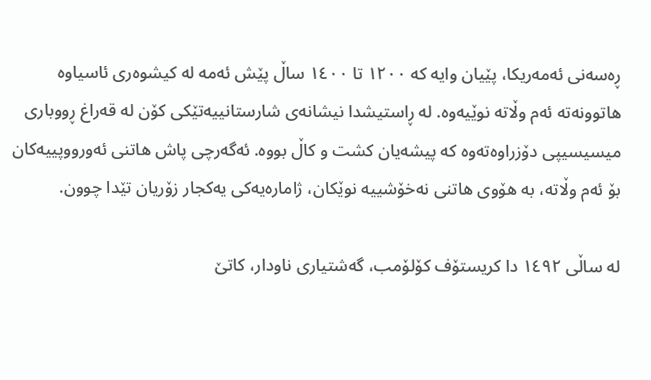ڕەسەنی ئەمەریکا، پێیان وایە کە ١٢٠٠ تا ١٤٠٠ ساڵ پێش ئەمە لە کیشوەری ئاسیاوە ھاتوونەتە ئەم وڵاتە نوێیەوە. لە ڕاستیشدا نیشانەی شارستانییەتێکی کۆن لە قەراغ ڕووباری میسیسیپی دۆزراوەتەوە کە پیشەیان کشت و کاڵ بووە. ئەگەرچی پاش ھاتنی ئەورووپییەکان بۆ ئەم وڵاتە، بە ھۆوی ھاتنی نەخۆشییە نوێکان، ژامارەیەکی یەکجار زۆریان تێدا چوون.

لە ساڵی ١٤٩٢ دا کریستۆف کۆلۆمب، گەشتیاری ناودار، کاتێ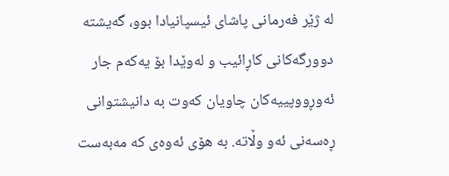لە ژێر فەرمانی پاشای ئیسپانیادا بوو، گەیشتە دوورگەکانی کاڕائیب و لەوێدا بۆ یەکەم جار ئەوڕووپییەکان چاویان کەوت بە دانیشتوانی ڕەسەنی ئەو وڵاتە. بە ھۆی ئەوەی کە مەبەست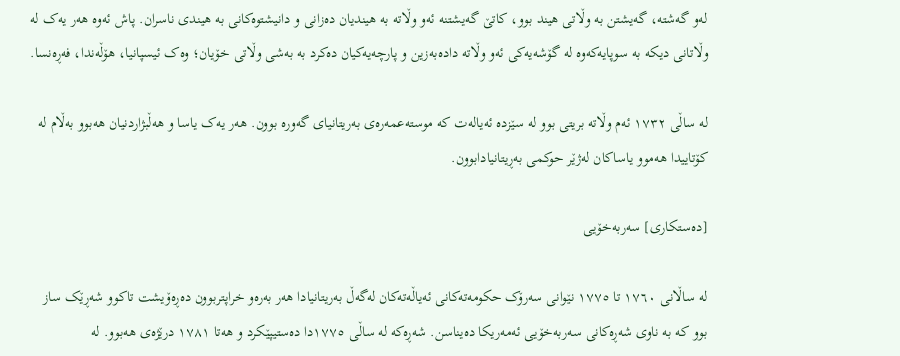لەو گەشتە، گەیشتن بە وڵاتی ھیند بوو، کاتێ گەیشتنە ئەو وڵاتە بە ھیندیان دەزانی و دانیشتوەکانی بە ھیندی ناسران. پاش ئەوە ھەر یەک لە وڵاتانی دیکە بە سوپایەکەوە لە گۆشەیەکی ئەو وڵاتە دادەبەزین و پارچەیەکیان دەکرد بە بەشی وڵاتی خۆیان؛ وەک ئیسپانیا، ھۆڵەندا، فەڕەنسا.

لە ساڵی ١٧٣٢ ئەم وڵاتە بریتی بوو لە سێزدە ئەیالەت کە موستەعمەرەی بەریتانیای گەورە بوون. ھەر یەک یاسا و ھەڵبژاردنیان ھەبوو بەڵام لە کۆتاییدا ھەموو یاساکان لەژێر حوکمی بەڕیتانیادابوون.

[دەستکاری] سەربەخۆیی

لە ساڵانی ١٧٦٠ تا ١٧٧٥ نێوانی سەرۆک حکومەتەکانی ئەیاڵەتەکان لەگەڵ بەریتانیادا ھەر بەرەو خراپتربوون دەڕەۆیشت تاکوو شەڕێک ساز بوو کە بە ناوی شەڕەکانی سەربەخۆیی ئەمەریکا دەیناسن. شەڕەکە لە ساڵی ١٧٧٥دا دەستیپێکرد و ھەتا ١٧٨١ درێژەی ھەبوو. لە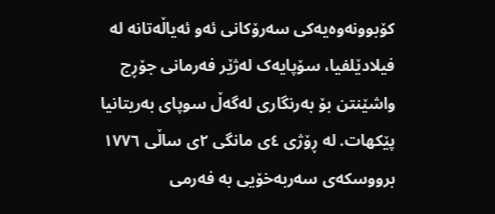کۆبوونەوەیەکی سەرۆکانی ئەو ئەیاڵەتانە لە فیلادێلفیا، سۆپایەک لەژێر فەرمانی جۆڕج واشێنتن بۆ بەرنگاری له‌گەڵ سوپای بەریتانیا پێکھات. لە ڕۆژی ٤ی مانگی ٢ی ساڵی ١٧٧٦ برووسکەی سەربەخۆیی بە فەرمی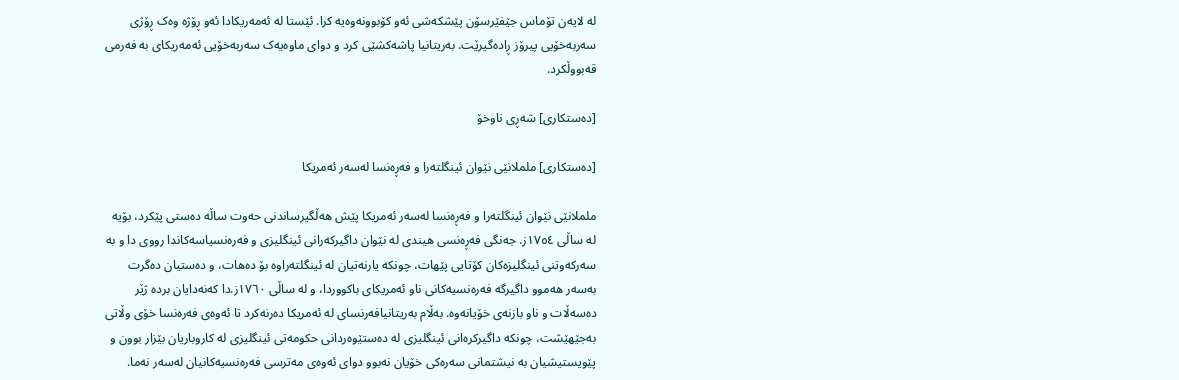لە لایەن تۆماس جێفێرسۆن پێشکەشی ئەو کۆبوونەوەیە کرا. ئێستا لە ئەمەریکادا ئەو ڕۆژە وەک ڕۆژی سەربەخۆیی پیرۆز ڕادەگیرێت. بەریتانیا پاشەکشێی کرد و دوای ماوەیەک سەربەخۆیی ئەمەریکای بە فەرمی قەبووڵکرد.

[دەستکاری] شەڕی ناوخۆ

[دەستکاری] ململانێی نێوان ئینگلتەرا و فەڕەنسا لەسەر ئەمریكا

ململانێی نێوان ئینگلتەرا و فەڕەنسا لەسەر ئەمریکا پێش ھەڵگیرساندنی حەوت ساڵە دەستی پێکرد، بۆیە لە ساڵی ١٧٥٤ز. جەنگی فەڕەنسی ھیندی لە نێوان داگیرکەرانی ئینگلیزی و فەرەنسیاسەکاندا رووی دا و بە سەرکەوتنی ئینگلیزەکان کۆتایی پێھات، چونکە یارنەتیان لە ئینگلتەراوە بۆ دەھات، و دەستیان دەگرت بەسەر ھەموو داگیرگە فەرەنسیەکانی ناو ئەمریکای باکووردا، و لە ساڵی ١٧٦٠ز.دا کەنەدایان بردە ژێر دەسەڵات و ناو بازنەی خۆیانەوە. بەڵام بەریتانیافەرنسای لە ئەمریکا دەرنەکرد تا ئەوەی فەرەنسا خۆی وڵاتی بەجێھێشت، چونکە داگیرکرەانی ئینگلیزی لە دەستێوەردانی حکومەتی ئینگلیزی لە کاروباریان بێزار بوون و پێویستیشیان بە نیشتمانی سەرەکی خۆیان نەبوو دوای ئەوەی مەترسی فەرەنسیەکانیان لەسەر نەما.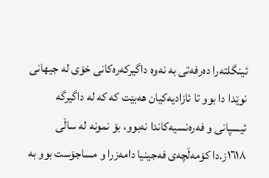ئینگلتەرا دەرفەتی بە نەوە داگیرکەرەکانی خۆی لە جیھانی نوێدا دا بوو تا ئازادیەکیان ھەبێت کە کە لە داگیرگە ئیسپانی و فەرەنسیەکاندا نەبوو، بۆ نمونە لە ساڵی ١٦١٨ز.دا کۆمەڵچەی فەجینیا دامەزرا و مساجۆست بوو بە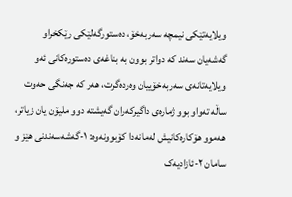ویلایەتێکی نیمچە سەربەخۆ، دەستورگەلێکی رێکخراو گەشەیان سەند کە دواتر بوون بە بناغەی دەستورەکانی ئەو ویلایەتانەی سەربەخۆییان وەردەگرت، ھەر کە جەنگی حەوت ساڵە تەواو بوو ژمارەی داگیرکەران گەیشتە دوو ملیۆن یان زیاتر، ھەموو ھۆکارەکانیش لەمانەدا کۆبوونەوە: ١-گەشەسەندنی ھێز و سامان ٢-ئازادیەک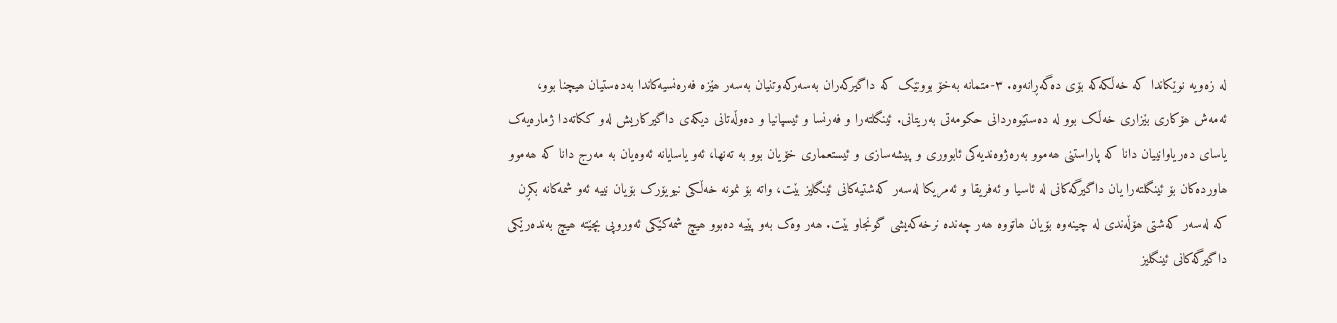لە زەویە نوێکاندا کە خەڵکەکە بۆی دەگەڕانەوە. ٣-متمانە بەخۆ بوونێک کە داگیرکەران بەسەرکەوتنیان بەسەر ھێزە فەرەنسیەکاندا بەدەستیان ھیچنا بوو، ئەمەش ھۆکاری بێزاری خەڵک بوو لە دەستێوەردانی حکومەتی بەریتانی. ئینگلتەرا و فەرنسا و ئیسپانیا و دەوڵەتانی دیکەی داگیرکاریش لەو ککاتەدا ژمارەیەک یاسای دەریاوانییان دانا کە پاراستنی ھەموو بەرەژوەندیەکی ئابووری و پیشەسازی و ئیستعماری خۆیان بوو بە تەنھا، ئەو یاسایانە ئەوەیان بە مەرج دانا کە ھەموو ھاوردەکان بۆ ئینگلتەرا یان داگیرگەکانی لە ئاسیا و ئەفریقا و ئەمریکا لەسەر کەشتیەکانی ئینگلیز بێت، واتە بۆ نمونە خەڵکی نیویۆرک بۆیان نییە ئەو شمەکانە بکڕن کە لەسەر کەشتی ھۆڵەندی لە چینەوە بۆیان ھاتووە ھەر چەندە نرخەکەیشی گونجاو بێت. ھەر وەک بەو پێیە دەبوو ھیچ شمەکێکی ئەوروپی بچێتە ھیچ بەندەرێکی داگیرگەکانی ئینگلیز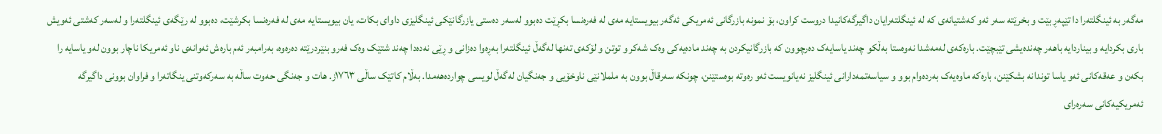مەگەر بە ئینگلتەرا دا تێپەڕ بێت و بخرێتە سەر ئەو کەشتیانەی کە لە ئینگلتەرایان داگیرگەکانیدا دروست کراون، بۆ نمونە بازرگانی ئەمریکی ئەگەر بیویستایە مەی لە فەرەنسا بکڕێت دەبوو لەسەر دەستی یازرگانێکی ئینگلیزی داوای بکات، یان بیویستایە مەی لە فەرەنسا بکرشێت، دەبوو لە رێگەی ئینگلتەرا و لەسەر کەشتی ئەویش باری بکردایە و بیناردایە باھەر چەندەیشی تێبچێت. بارەکەی لەمەشدا نەوەستا بەڵکو چەند یاسایەک دەرچوون کە بازرگانیکردن بە چەند مادەیەکی وەک شەکر و توتن و لۆکەی تەنھا لەگەڵ ئینگلتەرا بەڕەوا دەزانی و ڕێی نەدەدا چەند شتێک وەک فەرو بنێردرێتە دەرەوە، بەرامبەر ئەم بارەش ئەوانەی ناو ئەمریکا ناچار بوون لەو یاسایە را بکەن و عەقەکانی ئەو یاسا توندانە بشکێنن، بارەکە ماوەیەک بەردەوام بوو و سیاسەتمەدارانی ئینگلیز نەیانویست ئەو رەوتە بوەستێنن، چونکە سەرقاڵ بوون بە ململانێی ناوخۆیی و جەنگیان لەگەڵ لویسی چواردەھەمدا. بەڵام کاتێک ساڵی ١٧٦٣ز. ھات و جەنگی حەوت ساڵە بە سەرکەوتنی ینگاتەرا و فراوان بوونی داگیرگە ئەمریکیەکانی سەرەرای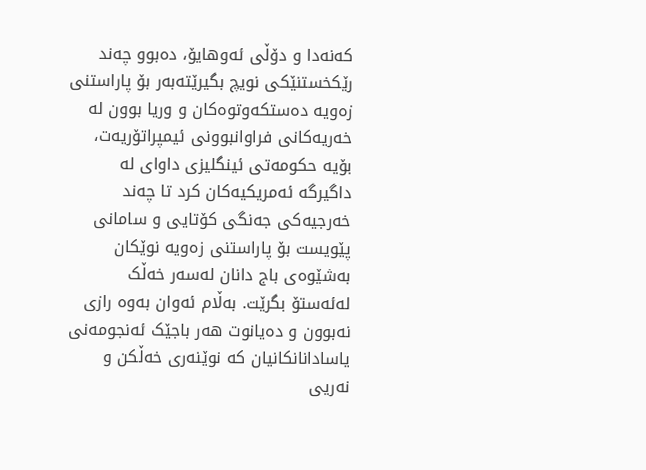کەنەدا و دۆڵی ئەوھایۆ، دەبوو چەند رێکخستنێکی نویچ بگیرێتەبەر بۆ پاراستنی زەویە دەستکەوتوەکان و وریا بوون لە خەریەکانی فراوانبوونی ئیمپراتۆریەت، بۆیە حکومەتی ئینگلیزی داوای لە داگیرگە ئەمریکیەکان کرد تا چەند خەرجیەکی جەنگی کۆتایی و سامانی پێویست بۆ پاراستنی زەویە نوێکان بەشێوەی باج دانان لەسەر خەڵک لەئەستۆ بگرێت. بەڵام ئەوان بەوە رازی نەبوون و دەیانوت ھەر باجێک ئەنجومەنی یاسادانانکانیان کە نوێنەری خەڵکن و نەریی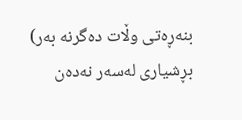بنەڕەتی وڵات دەگرنە بەر) بڕشیاری لەسەر نەدەن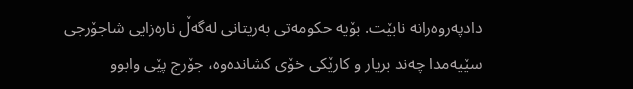دادپەروەرانە نابێت. بۆیە حکومەتی بەریتانی لەگەڵ نارەزایی شاجۆرجی سێیەمدا چەند بریار و کارێکی خۆی کشاندەوە، جۆرج پێی وابوو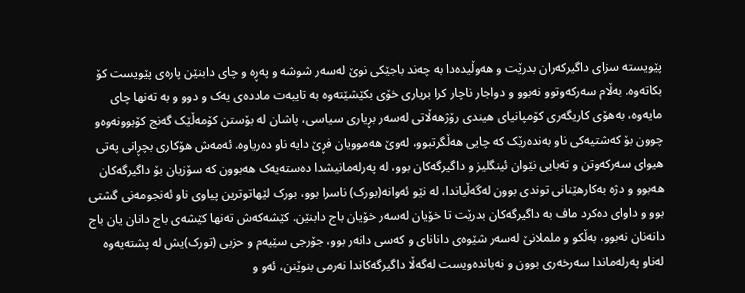پێویستە سزای داگیرکەران بدرێت و ھەوڵیدەدا بە چەند باجێکی نوێ لەسەر شوشە و پەڕە و چای دابنێن پارەی پێویست کۆ بکاتەوە. بەڵام سەرکەوتوو نەبوو و دواجار ناچار کرا بریاری خۆی بکێشێتەوە بە تایبەت ماددەی یەک و دوو و بە تەنھا چای مایەوە، بەھۆی کاریگەری کۆمپانیای ھیندی رۆژھەڵاتی لەسەر بڕیاری سیاسی، پاشان لە بۆستن کۆمەڵێک گەنج کۆبوونەوەو چوون بۆ کەشتیەکی ناو بەندەرێک کە چایی ھەڵگرتبوو، لەوێ ھەموویان فڕێ دایە ناو دەریاوە. ئەمەش ھۆکاری بچڕانی پەتی ھیوای سەرکەوتن و تەبایی نێوان ئینگلیز و داگیرگەکان بوو، لە پەرلەمانیشدا دەستەیەک ھەبوون کە سۆزیان بۆ داگیرگەکان ھەبوو و دژە بەکارھێنانی توندی بوون لەگەڵیاندا، لە نێو ئەوانە(بورک) ناسرا بوو، بورک لێھاتوترین پیاوی ناو ئەنجومەنی گشتی بوو و داوای دەکرد ماف بە داگیرگەکان بدرێت تا خۆیان لەسەر خۆیان باج دابنێن. کێشەکەش تەنھا کێشەی باج دانان یان باج دانەنان نەبوو، بەڵکو و ململانێ لەسەر شێوەی دانانای و کەسی دانەر بوو، جۆرجی سێیەم و حزبی (تورک)یش لە پشتەیەوە لەناو پەرلەماندا سەرخەری بوون و نەیاندەویست لەگەڵا داگیرگەکاندا نەرمی بنوێنن، ئەو و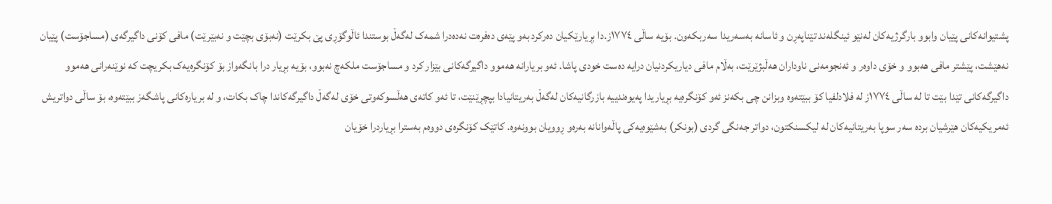پشتیوانەکانی پێیان وابوو بارگرژیەکان لەنێو ئینگلەند تێناپەڕن و ئاسانە بەسەریدا سەربکەون. بۆیە ساڵی ١٧٧٤ز.دا بڕیارێکیان دەرکرد بەو پێەی دەفرەت نەدەدرا شمەک لەگەڵ بوستندا ئاڵوگۆڕی پێ بکرێت (نەبۆی بچێت و نەبێرێت) مافی کۆنی داگیرگەی (مساجۆست) پێیان نەھێشت، پێشتر مافی ھەبوو و خۆی داوەر و ئەنجومەنی ناوداران ھەڵبژێرێت، بەڵام مافی دیاریکردنیان درایە دەست خودی پاشا. ئەو بریارانە ھەموو داگیرگەکانی بێزار کرد و مساجۆست ملکەچ نەبوو، بۆیە بڕیار درا بانگەواز بۆ کۆنگرەیەک بکریچت کە نوێنەرانی ھەموو داگیرگەکانی تێدا بێت تا لە ساڵی ١٧٧٤ز لە فلادلفیا کۆ ببێتەوە وبزانن چی بکەنز ئەو کۆنگرەیە بڕیاریدا پەیوەندییە بازرگانیەکان لەگەڵ بەریتانیادا بپچڕێنێت، تا ئەو کاتەی ھەڵسوکەوتی خۆی لەگەڵ داگیرگەکاندا چاک بکات، و لە بریارەکانی پاشگەز ببێتەوە، بۆ ساڵی دواتریش ئەمریکیەکان ھێرشیان بردە سەر سوپا بەریتانیەکان لە لیکسنکتون، دواتر جەنگی گردی (بونکر) بەشێوەیەکی پاڵەوانانە بەرەو ڕوویان بوونەوە. کاتێک کۆنگرەی دووەم بەسترا بڕیاردرا خۆیان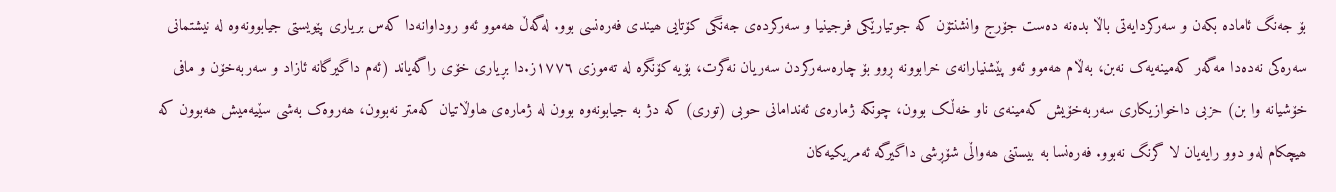بۆ جەنگ ئامادە بکەن و سەرکردایەتی باڵا بدەنە دەست جۆرج وانشنتۆن کە جوتیارێکی فرجینیا و سەرکردەی جەنگی کۆتایی ھیندی فەرەنسی بوو. لەگەڵ ھەموو ئەو روداوانەدا کەس بریاری پێویستی جیابوونەوە لە نیشتمانی سەرەکی نەدەدا مەگەر کەمینەیەک نەبن، بەڵام ھەموو ئەو پێشنیارانەی خرابوونە ڕوو بۆ چارەسەرکردن سەریان نەگرت، بۆیە کۆنگرە لە تەموزی ١٧٧٦ز.دا بڕیاری خۆی راگەیاند (ئەم داگیرگانە ئازاد و سەربەخۆن و مافی خۆشیانە وا بن) حزبی داخوازیکاری سەربەخۆیش کەمینەی ناو خەڵک بوون، چونکە ژمارەی ئەندامانی حوبی (توری) کە دژ بە جیابونەوە بوون لە ژمارەی ھاوڵاتیان کەمتر نەبوون، ھەروەک بەشی سێیەمیش ھەبوون کە ھیچکام لەو دوو رایەیان لا گرنگ نەبوو. فەرەنسا بە بیستنی ھەواڵی شۆڕشی داگیرگە ئەمریکیەکان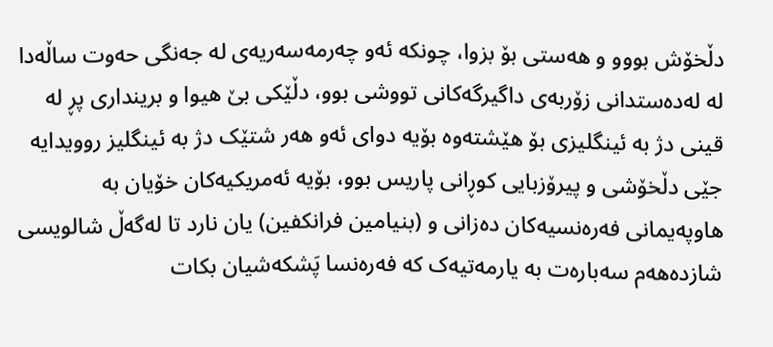دڵخۆش بووو و ھەستی بۆ بزوا، چونکە ئەو چەرمەسەریەی لە جەنگی حەوت ساڵەدا لە لەدەستدانی زۆربەی داگیرگەکانی تووشی بوو، دڵێکی بێ ھیوا و برینداری پڕ لە قینی دژ بە ئینگلیزی بۆ ھێشتەوە بۆیە دوای ئەو ھەر شتێک دژ بە ئینگلیز روویدایە جێی دڵخۆشی و پیرۆزبایی کوڕانی پاریس بوو، بۆیە ئەمریکیەکان خۆیان بە ھاوپەیمانی فەرەنسیەکان دەزانی و (بنیامین فرانکفین) یان نارد تا لەگەڵ شالویسی شازدەھەم سەبارەت بە یارمەتیەک کە فەرەنسا پَشکەشیان بکات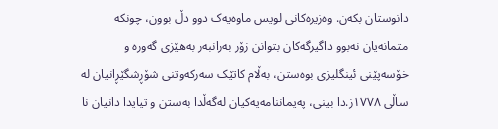دانوستان بکەن. وەزیرەکانی لویس ماوەیەک دوو دڵ بوون، چونکە متمانەیان نەبوو داگیرگەکان بتوانن زۆر بەرانبەر بەھێزی گەورە و خۆسەپێنی ئینگلیزی بوەستن، بەڵام کاتێک سەرکەوتنی شۆڕشگێڕانیان لە ساڵی ١٧٧٨ز.دا بینی، پەیماننامەیەکیان لەگەڵدا بەستن و تیایدا دانیان نا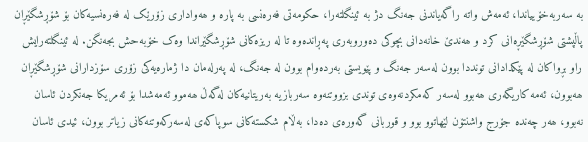بە سەربەخۆییاندا، ئەمەش واتە راگەیاندنی جەنگ دژ بە ئینگلتەرا، حکومەتی فەرەنسی بە پارە و ھەواداری زۆرێک لە فەرەنسیەکان بۆ شۆڕشگێڕان پاڵپشتی شۆڕشگێڕەانی کرد و ھەندێ خانەدانی بچوکی دەوروبەری پەڕاندەوە تا لە ریزەکانی شۆڕشگێراندا وەک خۆبەحش بجەنگن. لە ئینگلتەرایش راو بڕواکان لە پێکدادانی تونددا بوون لەسەر جەنگ و پێویستی بەردەوام بوون لە جەنگ، لە پەرلەمان دا ژمارەیەکی زۆری سۆزدارانی شۆڕشگێڕان ھەبوون، ئەمە کاریگەری ھەبوو لەسەر کەمکردنەوەی توندی بزووتنەوە سەربازیە بەریتانیەکان لەگەڵ ھەموو ئەمەشدا بۆ ئەمریکا جەنکردن ئاسان نەبوو، ھەر چەندە جۆرج واشنتۆن لێھاتوو بوو و قوربانی گەورەی دەدا، بەڵام شکستەکانی سوپاکەی لەسەرکەوتنەکانی زیاتر بوون، ئیدی ئاسان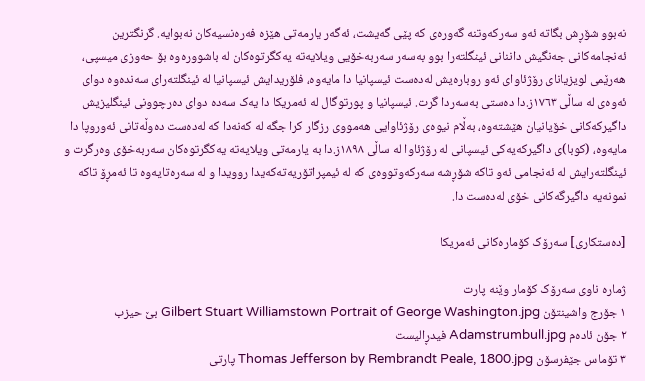نەبوو شۆڕش بگاتە ئەو سەرکەوتنە گەورەی کە پێی گەیشت، ئەگەر یارمەتی ھێزە فەرەنسیەکان نەبوایە. گرنگترین ئەنجامەکانی جەنگیش داننانی ئینگلتەرا بوو بەسەر سەربەخۆیی ویلایەتە یەکگرتوەکان لە باشوورەوە بۆ حەوزی میسپی، ھەرێمی لویزیانای رۆژئاوای ئەو روبارەیش لەدەست ئیسپانیا دا مایەوە، فلۆریدایش ئیسپانیا لە ئینگلتەرای سەندەوە دوای ئەوەی لە ساڵی ١٧٦٣ز.دا دەستی بەسەردا گرت. ئیسپانیا و پورتوگال لە ئەمریکا دا یەک سەدە دوای دەرچوونی ئینگلیزیش داگیرکەکانی خۆیانیان ھێشتەوە، بەڵام نیوەی رۆژئاوایی ھەمووی رزگار کرا جگە لە کەنەدا کە لەدەست دەوڵەتانی ئەوروپا دا مایەوە، (کوبا)ی داگیرکەیەکی ئیسپانی لە رۆژئاوا لە ساڵی ١٨٩٨ز.دا بە یارمەتی ویلایەتە یەکگرتوەکان سەربەخۆی وەرگرت و ئینگلتەرایش لە ئەنجامی ئەو تاکە شۆڕشە سەرکەوتووەی کە لە ئیمپراتۆریەتەکەیدا روویدا و لە سەرەتایەوە تا ئەمڕۆ تاکە نمونەیە داگیرگەکانی خۆی لەدەست دا.

[دەستکاری] سەرۆک کۆمارەکانی ئەمریکا

ژمارە ناوی سەرۆک کۆمار وێنە پارت
١ جۆرج واشینتۆن Gilbert Stuart Williamstown Portrait of George Washington.jpg بێ حیزب
٢ جۆن ئادەم Adamstrumbull.jpg فیدڕالیست
٣ تۆماس جێفرسۆن Thomas Jefferson by Rembrandt Peale, 1800.jpg پارتی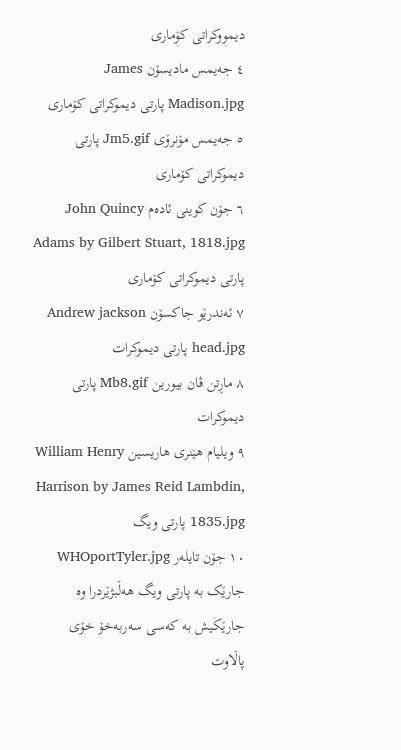دیمووکراتی کۆماری
٤ جەیمس مادیسۆن James Madison.jpg پارتی دیموکراتی کۆماری
٥ جەیمس مۆنرۆی Jm5.gif پارتی دیموکراتی کۆماری
٦ جۆن کوینی ئادەم John Quincy Adams by Gilbert Stuart, 1818.jpg پارتی دیموکراتی کۆماری
٧ ئەندرێو جاکسۆن Andrew jackson head.jpg پارتی دیموکرات
٨ ماڕتن ڤان بیورین Mb8.gif پارتی دیموکرات
٩ ویلیام هێنری هاریسین William Henry Harrison by James Reid Lambdin, 1835.jpg پارتی ویگ
١٠ جۆن تایلەر WHOportTyler.jpg جارێک بە پارتی ویگ هەڵبژێردرا وە جارێکیش بە کەسی سەربەخۆ خۆی پاڵاوت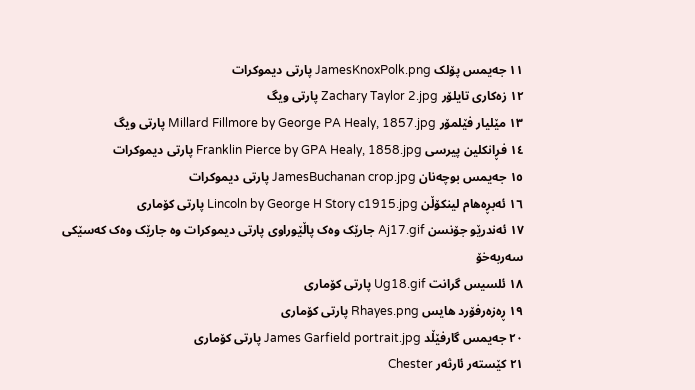١١ جەیمس پۆلک JamesKnoxPolk.png پارتی دیموکرات
١٢ زەکاری تایلۆر Zachary Taylor 2.jpg پارتی ویگ
١٣ مێلیار فێلمۆر Millard Fillmore by George PA Healy, 1857.jpg پارتی ویگ
١٤ فڕانکلین پیرسی Franklin Pierce by GPA Healy, 1858.jpg پارتی دیموکرات
١٥ جەیمس بوچەنان JamesBuchanan crop.jpg پارتی دیموکرات
١٦ ئەبڕەهام لینکۆڵن Lincoln by George H Story c1915.jpg پارتی کۆماری
١٧ ئەندرێو جۆنسن Aj17.gif جارێک وەک پاڵێوراوی پارتی دیموکرات وە جارێک وەک کەسێکی سەربەخۆ
١٨ ئلسیس گرانت Ug18.gif پارتی کۆماری
١٩ ڕەزەرفۆرد هایس Rhayes.png پارتی کۆماری
٢٠ جەیمس گارفێڵد James Garfield portrait.jpg پارتی کۆماری
٢١ کێستەر ئارثەر Chester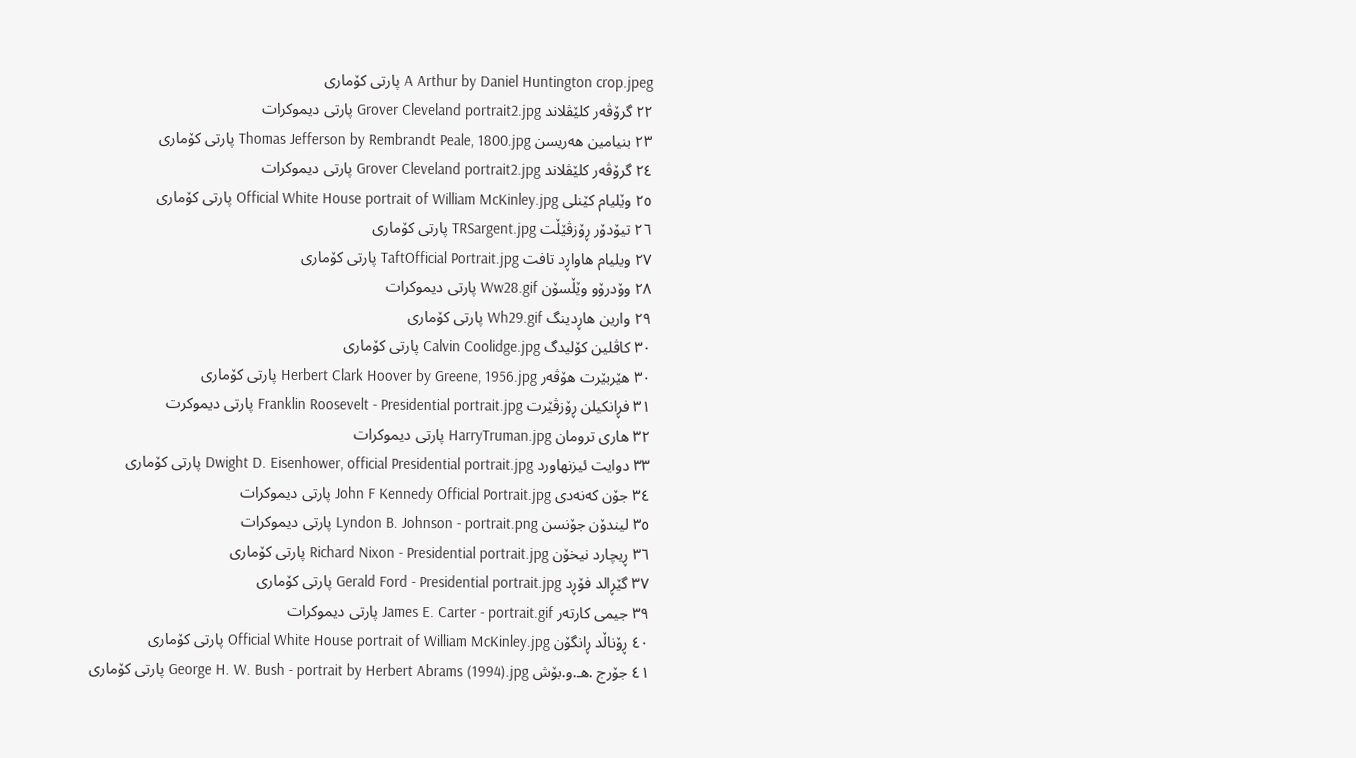A Arthur by Daniel Huntington crop.jpeg پارتی کۆماری
٢٢ گرۆڤەر کلێڤلاند Grover Cleveland portrait2.jpg پارتی دیموکرات
٢٣ بنیامین هەریسن Thomas Jefferson by Rembrandt Peale, 1800.jpg پارتی کۆماری
٢٤ گرۆڤەر کلێڤلاند Grover Cleveland portrait2.jpg پارتی دیموکرات
٢٥ وێلیام کێنلی Official White House portrait of William McKinley.jpg پارتی کۆماری
٢٦ تیۆدۆر ڕۆزڤێڵت TRSargent.jpg پارتی کۆماری
٢٧ ویلیام هاواڕد تافت TaftOfficial Portrait.jpg پارتی کۆماری
٢٨ وۆدرۆو وێڵسۆن Ww28.gif پارتی دیموکرات
٢٩ وارین هاڕدینگ Wh29.gif پارتی کۆماری
٣٠ کاڤلین کۆلیدگ Calvin Coolidge.jpg پارتی کۆماری
٣٠ هێربێرت هۆڤەر Herbert Clark Hoover by Greene, 1956.jpg پارتی کۆماری
٣١ فڕانکیلن ڕۆزڤێرت Franklin Roosevelt - Presidential portrait.jpg پارتی دیموکرت
٣٢ هاری ترومان HarryTruman.jpg پارتی دیموکرات
٣٣ دوایت ئیزنهاورد Dwight D. Eisenhower, official Presidential portrait.jpg پارتی کۆماری
٣٤ جۆن کەنەدی John F Kennedy Official Portrait.jpg پارتی دیموکرات
٣٥ لیندۆن جۆنسن Lyndon B. Johnson - portrait.png پارتی دیموکرات
٣٦ ڕیچارد نیخۆن Richard Nixon - Presidential portrait.jpg پارتی کۆماری
٣٧ گێڕالد فۆڕد Gerald Ford - Presidential portrait.jpg پارتی کۆماری
٣٩ جیمی کارتەر James E. Carter - portrait.gif پارتی دیموکرات
٤٠ ڕۆناڵد ڕانگۆن Official White House portrait of William McKinley.jpg پارتی کۆماری
٤١ جۆرج .هـ.و.بۆش George H. W. Bush - portrait by Herbert Abrams (1994).jpg پارتی کۆماری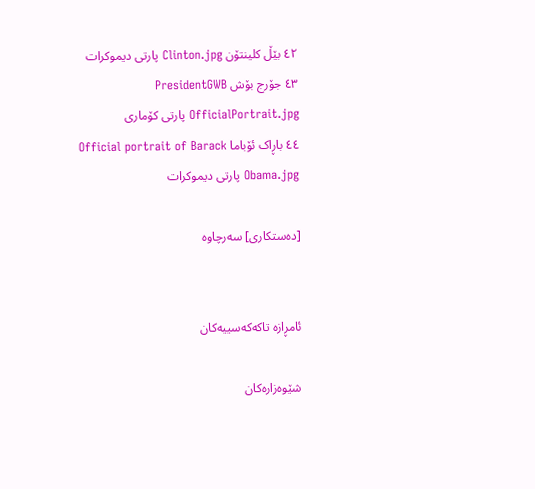٤٢ بێڵ کلینتۆن Clinton.jpg پارتی دیموکرات
٤٣ جۆرج بۆش PresidentGWB OfficialPortrait.jpg پارتی کۆماری
٤٤ باڕاک ئۆباما Official portrait of Barack Obama.jpg پارتی دیموکرات

[دەستکاری] سەرچاوە


ئامڕازە تاکەکەسییەکان

شێوەزارەکان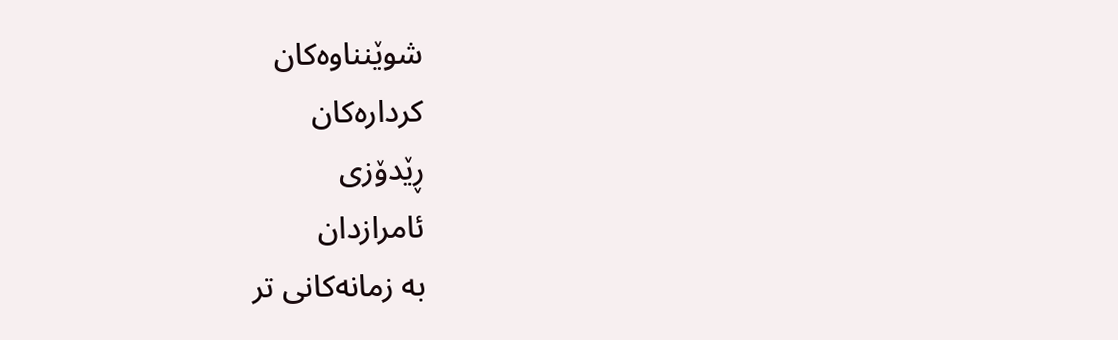شوێنناوەکان
کردارەکان
ڕێدۆزی
ئامرازدان
بە زمانەکانی تر